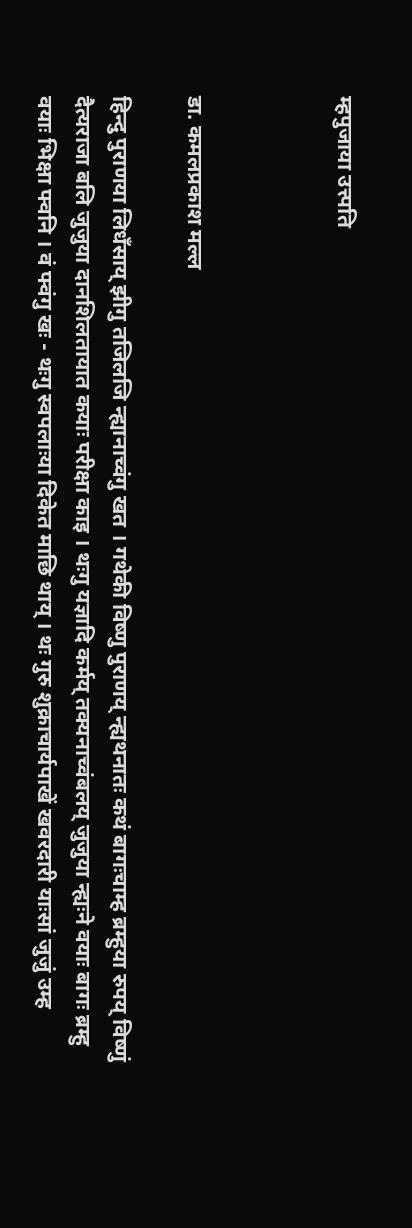म्हपुजाया उत्त्पति



डा. कमलप्रकाश मल्ल

हिन्दु पुराणया लिधँसाय् झीगु तजिलजि न्ह्यानाच्वंगु खत । गथेकी विष्णु पुराणय् न्ह्यथनातः कथं बागःचाम्ह ब्रम्हुया रुपय् विष्णुं दैत्यराजा बलि जुजुया दानशिलतायात कयाः परीक्षा काइ । थःगु यज्ञादि कर्मय् तक्यनाच्वंबलय् जुजुया न्ह्यःने वयाः बागः ब्रम्हु वयाः भिक्षा फ्वनि । वं फ्वंगु खः - थःगु स्वपलाःया दिकेत माछि थाय् । थः गुरु शुक्राचार्यपाखें खवरदारी याःसां जुजुं उम्ह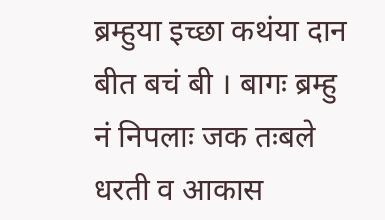ब्रम्हुया इच्छा कथंया दान बीत बचं बी । बागः ब्रम्हु नं निपलाः जक तःबले धरती व आकास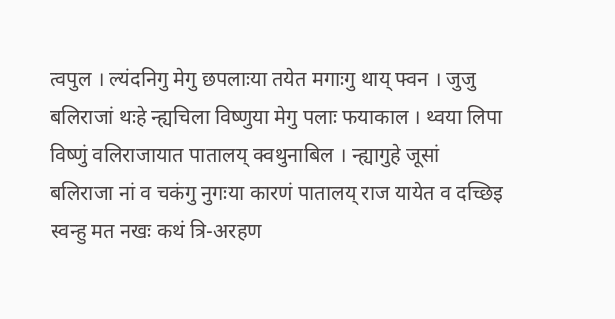त्वपुल । ल्यंदनिगु मेगु छपलाःया तयेत मगाःगु थाय् फ्वन । जुजु बलिराजां थःहे न्ह्यचिला विष्णुया मेगु पलाः फयाकाल । थ्वया लिपा विष्णुं वलिराजायात पातालय् क्वथुनाबिल । न्ह्यागुहे जूसां बलिराजा नां व चकंगु नुगःया कारणं पातालय् राज यायेत व दच्छिइ स्वन्हु मत नखः कथं त्रि-अरहण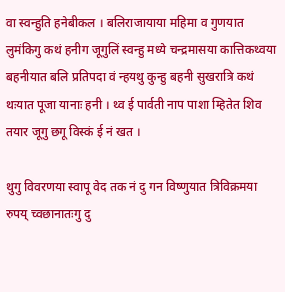वा स्वन्हुति हनेबीकल । बलिराजायाया महिमा व गुणयात लुमंकिगु कथं हनीग जूगुलिं स्वन्हु मध्ये चन्द्रमासया कात्तिकथ्वया बहनीयात बलि प्रतिपदा वं न्हयथु कुन्हु बहनी सुखरात्रि कथं थःयात पूजा यानाः हनी । थ्व ई पार्वती नाप पाशा म्हितेत शिव तयार जूगु छगू विस्कं ई नं खत ।

थुगु विवरणया स्वापू वेद तक नं दु गन विष्णुयात त्रिविक्रमया रुपय् च्वछानातःगु दु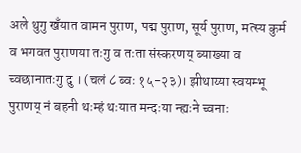अले थुगु खँयात वामन पुराण, पद्म पुराण, सूर्य पुराण, मत्स्य कुर्म व भगवत पुराणया तःगु व तःता संस्करणय् ब्याख्या व च्वछानातःगु दु । (चलं ८ ब्वः १५-२३)। झीथाय्या स्वयम्भू पुराणय् नं बहनी थःम्हं थःयात मन्दःया न्ह्यःने च्वनाः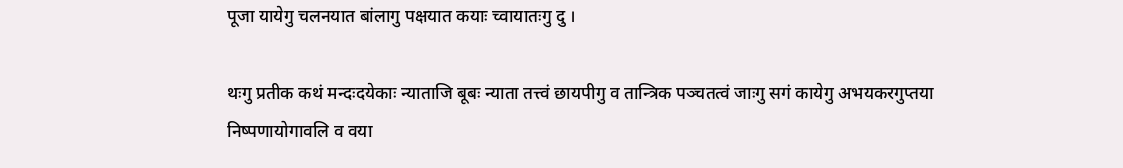पूजा यायेगु चलनयात बांलागु पक्षयात कयाः च्वायातःगु दु ।

थःगु प्रतीक कथं मन्दःदयेकाः न्याताजि बूबः न्याता तत्त्वं छायपीगु व तान्त्रिक पञ्चतत्वं जाःगु सगं कायेगु अभयकरगुप्तया निष्पणायोगावलि व वया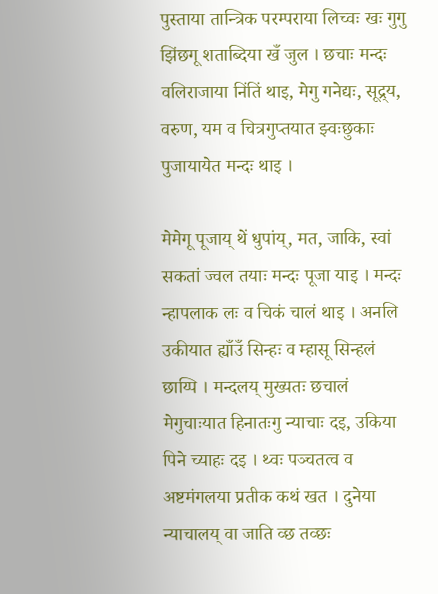पुस्ताया तान्त्रिक परम्पराया लिच्वः खः गुगु झिंछगू शताब्दिया खँ जुल । छचाः मन्दः वलिराजाया निंतिं थाइ, मेगु गनेद्यः, सूद्र्य, वरुण, यम व चित्रगुप्तयात झ्वःछुकाः पुजायायेत मन्दः थाइ ।

मेमेगू पूजाय् थें धुपांय्, मत, जाकि, स्वां सकतां ज्वल तयाः मन्दः पूजा याइ । मन्दः न्हापलाक लः व चिकं चालं थाइ । अनलि उकीयात ह्याँउँ सिन्हः व म्हासू सिन्हलं छाय्पि । मन्दलय् मुख्यतः छचालं मेगुचाःयात हिनातःगु न्याचाः दइ, उकिया पिने च्याहः दइ । थ्वः पञ्चतत्व व अष्टमंगलया प्रतीक कथं खत । दुनेया न्याचालय् वा जाति व्छ तव्छः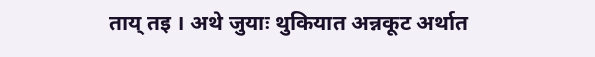ताय् तइ । अथे जुयाः थुकियात अन्नकूट अर्थात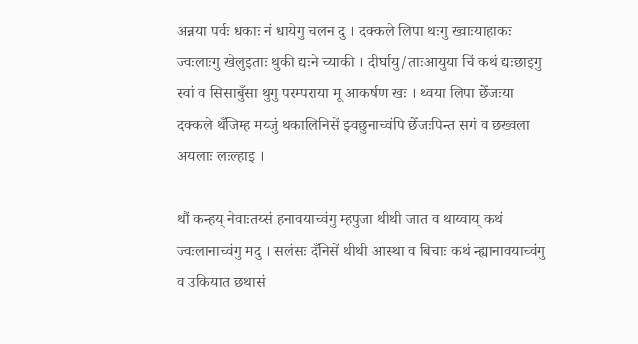अन्नया पर्वः धकाः नं धायेगु चलन दु । दक्कले लिपा थःगु ख्वाःयाहाकः ज्वःलाःगु खेलुइताः थुकी द्यःने च्याकी । दीर्घायु/ताःआयुया चिं कथं द्यःछाइगु स्वां व सिसाबुँसा थुगु परम्पराया मू आकर्षण खः । थ्वया लिपा छेँजःया दक्कले थँजिम्ह मय्जुं थकालिनिसें झ्वछुनाच्वंपि छेँजःपिन्त सगं व छख्वला अयलाः लःल्हाइ ।

थौं कन्हय् नेवाःतय्सं हनावयाच्वंगु म्हपुजा थीथी जात व थाय्वाय् कथं ज्वःलानाच्वंगु मदु । सलंसः दँनिसें थीथी आस्था व बिचाः कथं न्ह्यानावयाच्वंगु व उकियात छथासं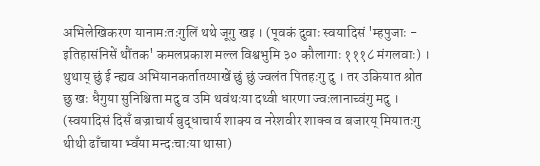अभिलेखिकरण यानामःतःगुलिं थथे जूगु खइ । (पूवकं दुवाः स्वयादिसं 'म्हपुजाः - इतिहासंनिसें थौंतक' कमलप्रकाश मल्ल विश्वभुमि ३० कौलागाः १११८ मंगलवाः) । थुथाय् छुं ई न्ह्यव अभियानकर्तातय्पाखें छुं छुं ज्वलंत पितहःगु दु । तर उकियात श्रोत छु खः धैगुया सुनिश्चिता मदु व उमि थवंथःया दथ्वी धारणा ज्वःलानाच्वंगु मदु । (स्वयादिसं दिसँ बज्राचार्य बुद्धाचार्य शाक्य व नरेशवीर शाक्व व बजारय् मियातःगु थीथी ढाँचाया भ्वँया मन्दःचाःया थासा)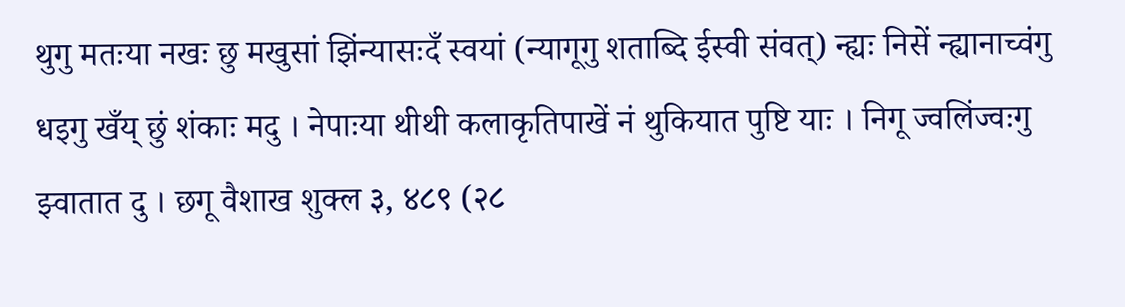थुगु मतःया नखः छु मखुसां झिंन्यासःदँ स्वयां (न्यागूगु शताब्दि ईस्वी संवत्) न्ह्यः निसें न्ह्यानाच्वंगु धइगु खँय् छुं शंकाः मदु । नेपाःया थीथी कलाकृतिपाखें नं थुकियात पुष्टि याः । निगू ज्वलिंज्वःगु झ्वातात दु । छगू वैशाख शुक्ल ३, ४८९ (२८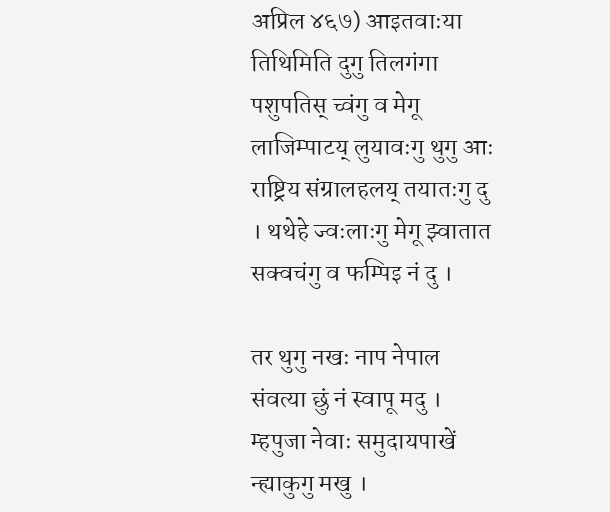अप्रिल ४६७) आइतवाःया तिथिमिति दुगु तिलगंगा पशुपतिस् च्वंगु व मेगू लाजिम्पाटय् लुयावःगु थुगु आः राष्ट्रिय संग्रालहलय् तयातःगु दु । थथेहे ज्वःलाःगु मेगू झ्वातात सक्वचंगु व फम्पिइ नं दु ।

तर थुगु नखः नाप नेपाल संवत्या छुं नं स्वापू मदु । म्हपुजा नेवाः समुदायपाखें न्ह्याकुगु मखु ।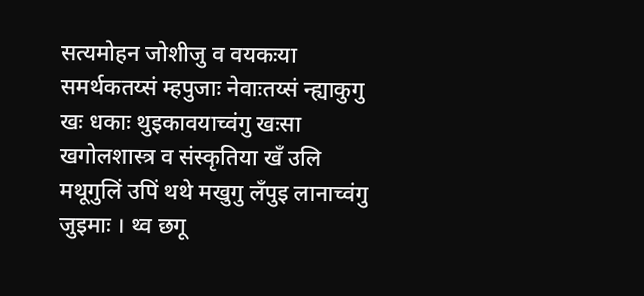सत्यमोहन जोशीजु व वयकःया समर्थकतय्सं म्हपुजाः नेवाःतय्सं न्ह्याकुगु खः धकाः थुइकावयाच्वंगु खःसा खगोलशास्त्र व संस्कृतिया खँ उलि मथूगुलिं उपिं थथे मखुगु लँपुइ लानाच्वंगु जुइमाः । थ्व छगू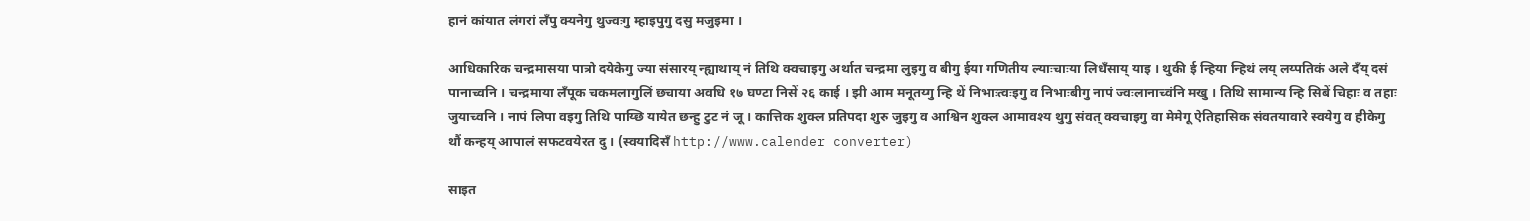हानं कांयात लंगरां लँपु क्यनेगु थुज्वःगु म्हाइपुगु दसु मजुइमा ।

आधिकारिक चन्द्रमासया पात्रो दयेकेगु ज्या संसारय् न्ह्याथाय् नं तिथि क्वचाइगु अर्थात चन्द्रमा लुइगु व बीगु ईया गणितीय ल्याःचाःया लिधँसाय् याइ । थुकी ई न्हिया न्हिथं लय् लय्पतिकं अले दँय् दसं पानाच्वनि । चन्द्रमाया लँपूक चकमलागुलिं छचाया अवधि १७ घण्टा निसें २६ काई । झी आम मनूतय्गु न्हि थें निभाःत्वःइगु व निभाःबीगु नापं ज्वःलानाच्वंनि मखु । तिथि सामान्य न्हि सिबें चिहाः व तहाः जुयाच्वनि । नापं लिपा वइगु तिथि पाय्छि यायेत छन्हु टुट नं जू । कात्तिक शुक्ल प्रतिपदा शुरु जुइगु व आश्विन शुक्ल आमावश्य थुगु संवत् क्वचाइगु वा मेमेगू ऐतिहासिक संवतयावारे स्वयेगु व हीकेगु थौं कन्हय् आपालं सफटवयेरत दु । (स्वयादिसँ http://www.calender converter)

साइत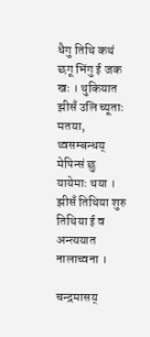धैगु तिथि कथं छगू भिंगु ई जक खः । थुकियात झीसँ उलि च्यूताः मतया, थ्वसम्बन्धय् मेपिन्सं छु यायेमाः थया । झीसँ तिथिया शुरु तिथिया ई व अन्त्ययात नालाच्वना ।

चन्द्रमासय्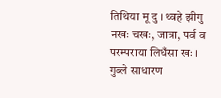तिथिया मू दु । थ्वहे झीगु नखः चखः, जात्रा, पर्व व परम्पराया लिधँसा खः । गुब्ले साधारण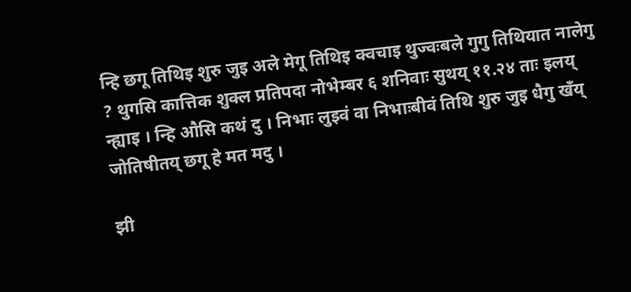न्हि छगू तिथिइ शुरु जुइ अले मेगू तिथिइ क्वचाइ थुज्वःबले गुगु तिथियात नालेगु ? थुगसि कात्तिक शुक्ल प्रतिपदा नोभेम्बर ६ शनिवाः सुथय् ११.२४ ताः इलय् न्ह्याइ । न्हि औसि कथं दु । निभाः लुइवं वा निभाःबीवं तिथि शुरु जुइ धैगु खँय् जोतिषीतय् छगू हे मत मदु ।

झी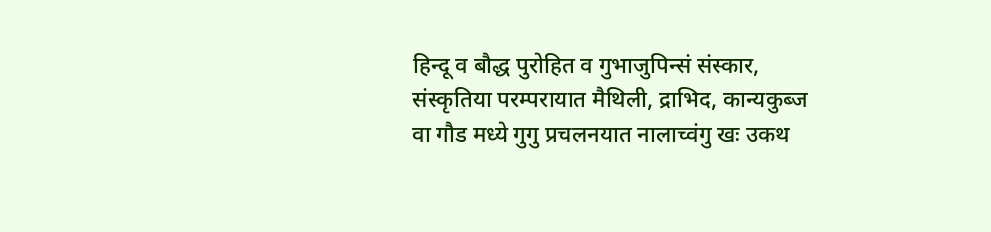हिन्दू व बौद्ध पुरोहित व गुभाजुपिन्सं संस्कार, संस्कृतिया परम्परायात मैथिली, द्राभिद, कान्यकुब्ज वा गौड मध्ये गुगु प्रचलनयात नालाच्वंगु खः उकथ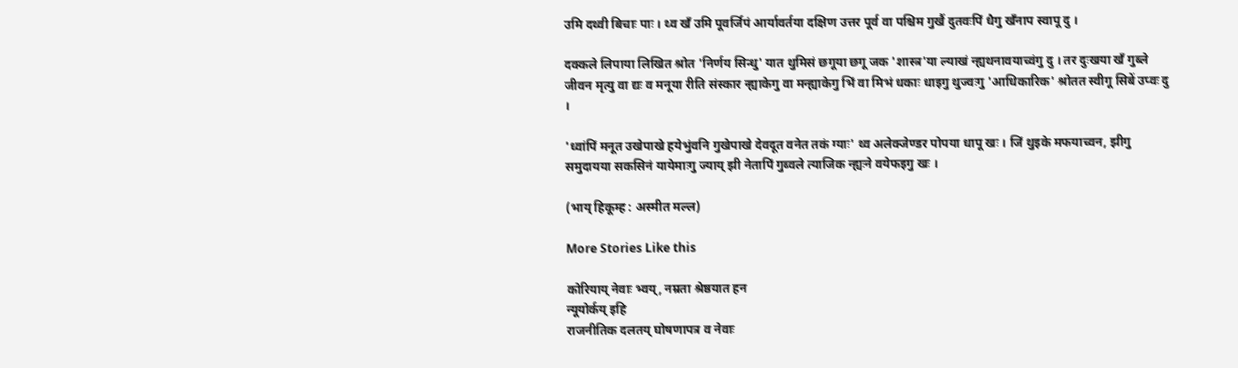उमि दथ्वी बिचाः पाः । थ्व खँ उमि पूवर्जिपं आर्यावर्तया दक्षिण उत्तर पूर्व वा पश्चिम गुखैं दुतवःपिं धैगु खँनाप स्वापू दु ।

दक्कले लिपाया लिखित श्रोत 'निर्णय सिन्धु' यात थुमिसं छगूया छगू जक 'शास्त्र'या ल्याखं न्ह्यथनावयाच्वंगु दु । तर दुःखया खँ गुब्ले जीवन मृत्यु वा द्यः व मनूया रीति संस्कार न्ह्याकेगु वा मन्ह्याकेगु भिं वा मिभं धकाः धाइगु थुज्वःगु 'आधिकारिक' श्रोतत स्वीगू सिबें उप्वः दु ।

'ध्वांपिं मनूत उखेपाखे हयेभुंवनि गुखेपाखे देवदूत वनेत तकं ग्याः' थ्व अलेक्जेण्डर पोपया धापू खः । जिं थुइके मफयाच्वन, झीगु समुदायया सकसिनं यायेमाःगु ज्याय् झी नेतापिं गुब्वले त्याजिक न्ह्यःने वयेफइगु खः ।

(भाय् हिकूम्ह : अस्मीत मल्ल)

More Stories Like this

कोरियाय् नेवाः भ्वय्, नम्रता श्रेष्ठयात हन
न्यूयोर्कय् इहि
राजनीतिक दलतय् घोषणापत्र व नेवाः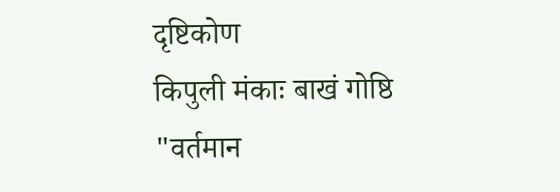दृष्टिकोण
किपुली मंकाः बाखं गोष्ठि
"वर्तमान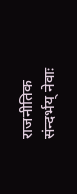राजनीतिक संन्दर्भय् नेवाः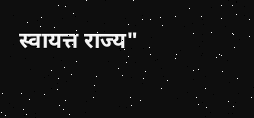स्वायत्त राज्य"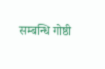सम्बन्धि गोष्ठी